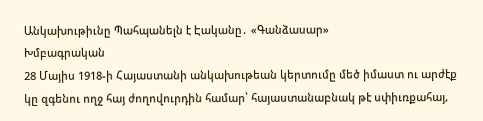Անկախութիւնը Պահպանելն է Էականը․ «Գանձասար»
Խմբագրական
28 Մայիս 1918-ի Հայաստանի անկախութեան կերտումը մեծ իմաստ ու արժէք կը զգենու ողջ հայ ժողովուրդին համար՝ հայաստանաբնակ թէ սփիւռքահայ,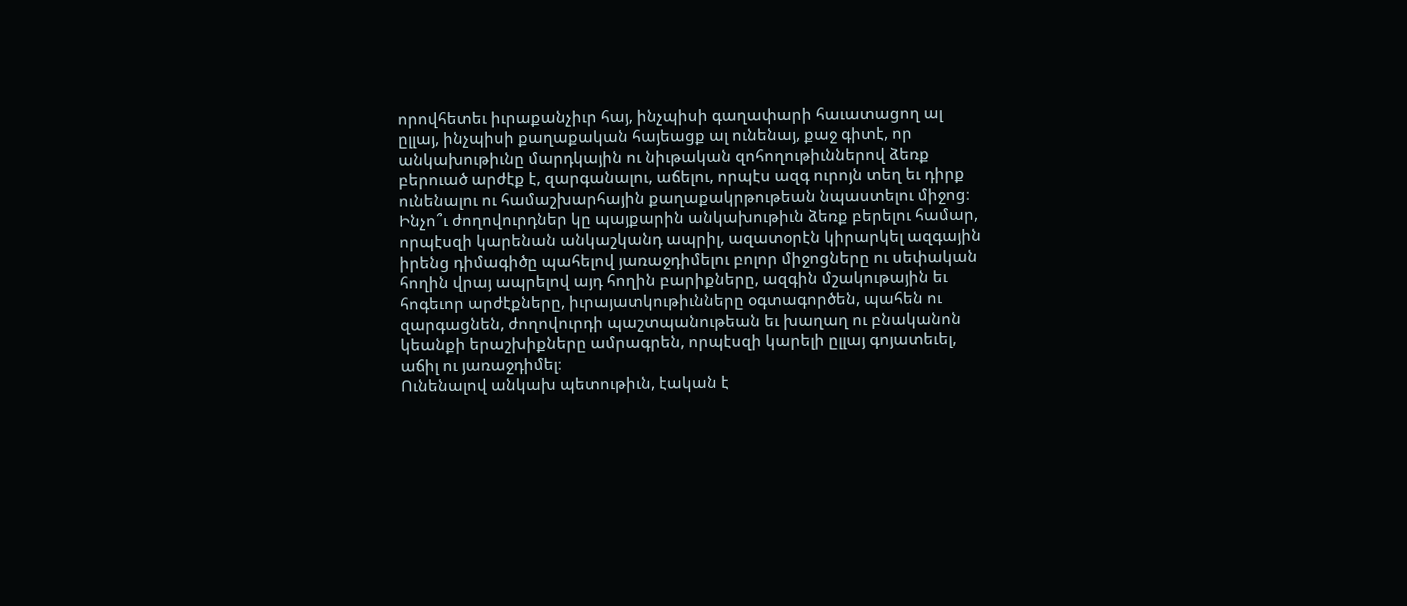որովհետեւ իւրաքանչիւր հայ, ինչպիսի գաղափարի հաւատացող ալ ըլլայ, ինչպիսի քաղաքական հայեացք ալ ունենայ, քաջ գիտէ, որ անկախութիւնը մարդկային ու նիւթական զոհողութիւններով ձեռք բերուած արժէք է, զարգանալու, աճելու, որպէս ազգ ուրոյն տեղ եւ դիրք ունենալու ու համաշխարհային քաղաքակրթութեան նպաստելու միջոց։
Ինչո՞ւ ժողովուրդներ կը պայքարին անկախութիւն ձեռք բերելու համար, որպէսզի կարենան անկաշկանդ ապրիլ, ազատօրէն կիրարկել ազգային իրենց դիմագիծը պահելով յառաջդիմելու բոլոր միջոցները ու սեփական հողին վրայ ապրելով այդ հողին բարիքները, ազգին մշակութային եւ հոգեւոր արժէքները, իւրայատկութիւնները օգտագործեն, պահեն ու զարգացնեն, ժողովուրդի պաշտպանութեան եւ խաղաղ ու բնականոն կեանքի երաշխիքները ամրագրեն, որպէսզի կարելի ըլլայ գոյատեւել, աճիլ ու յառաջդիմել։
Ունենալով անկախ պետութիւն, էական է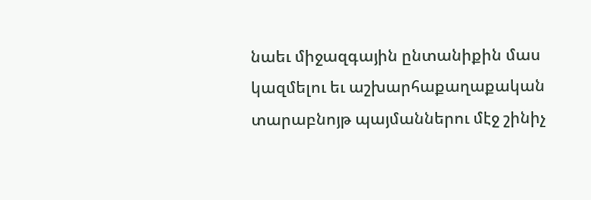նաեւ միջազգային ընտանիքին մաս կազմելու եւ աշխարհաքաղաքական տարաբնոյթ պայմաններու մէջ շինիչ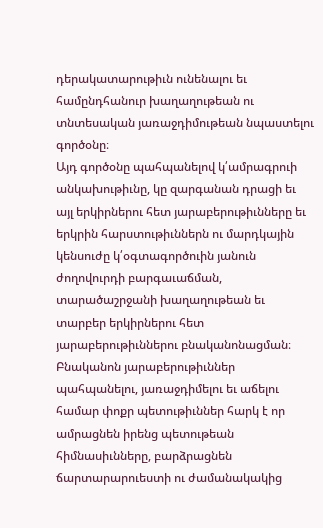դերակատարութիւն ունենալու եւ համընդհանուր խաղաղութեան ու տնտեսական յառաջդիմութեան նպաստելու գործօնը։
Այդ գործօնը պահպանելով կ՛ամրագրուի անկախութիւնը, կը զարգանան դրացի եւ այլ երկիրներու հետ յարաբերութիւնները եւ երկրին հարստութիւններն ու մարդկային կենսուժը կ՛օգտագործուին յանուն ժողովուրդի բարգաւաճման, տարածաշրջանի խաղաղութեան եւ տարբեր երկիրներու հետ յարաբերութիւններու բնականոնացման։
Բնականոն յարաբերութիւններ պահպանելու, յառաջդիմելու եւ աճելու համար փոքր պետութիւններ հարկ է որ ամրացնեն իրենց պետութեան հիմնասիւնները, բարձրացնեն ճարտարարուեստի ու ժամանակակից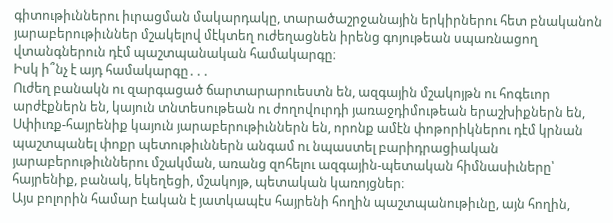գիտութիւններու իւրացման մակարդակը, տարածաշրջանային երկիրներու հետ բնականոն յարաբերութիւններ մշակելով մէկտեղ ուժեղացնեն իրենց գոյութեան սպառնացող վտանգներուն դէմ պաշտպանական համակարգը։
Իսկ ի՞նչ է այդ համակարգը․․․
Ուժեղ բանակն ու զարգացած ճարտարարուեստն են, ազգային մշակոյթն ու հոգեւոր արժէքներն են, կայուն տնտեսութեան ու ժողովուրդի յառաջդիմութեան երաշխիքներն են, Սփիւռք-հայրենիք կայուն յարաբերութիւններն են, որոնք ամէն փոթորիկներու դէմ կրնան պաշտպանել փոքր պետութիւններն անգամ ու նպաստել բարիդրացիական յարաբերութիւններու մշակման, առանց զոհելու ազգային-պետական հիմնասիւները՝ հայրենիք, բանակ, եկեղեցի, մշակոյթ, պետական կառոյցներ։
Այս բոլորին համար էական է յատկապէս հայրենի հողին պաշտպանութիւնը, այն հողին,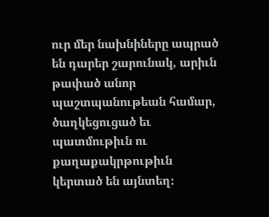ուր մեր նախնիները ապրած են դարեր շարունակ, արիւն թափած անոր պաշտպանութեան համար, ծաղկեցուցած եւ պատմութիւն ու քաղաքակրթութիւն կերտած են այնտեղ։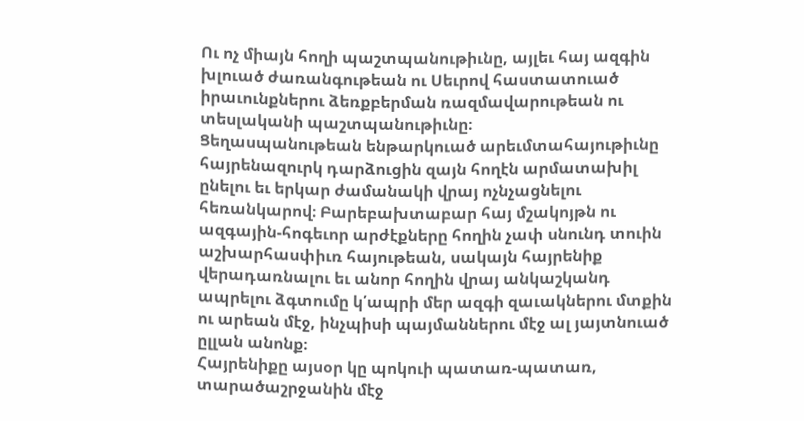Ու ոչ միայն հողի պաշտպանութիւնը, այլեւ հայ ազգին խլուած ժառանգութեան ու Սեւրով հաստատուած իրաւունքներու ձեռքբերման ռազմավարութեան ու տեսլականի պաշտպանութիւնը։
Ցեղասպանութեան ենթարկուած արեւմտահայութիւնը հայրենազուրկ դարձուցին զայն հողէն արմատախիլ ընելու եւ երկար ժամանակի վրայ ոչնչացնելու հեռանկարով։ Բարեբախտաբար հայ մշակոյթն ու ազգային-հոգեւոր արժէքները հողին չափ սնունդ տուին աշխարհասփիւռ հայութեան, սակայն հայրենիք վերադառնալու եւ անոր հողին վրայ անկաշկանդ ապրելու ձգտումը կ՛ապրի մեր ազգի զաւակներու մտքին ու արեան մէջ, ինչպիսի պայմաններու մէջ ալ յայտնուած ըլլան անոնք։
Հայրենիքը այսօր կը պոկուի պատառ-պատառ, տարածաշրջանին մէջ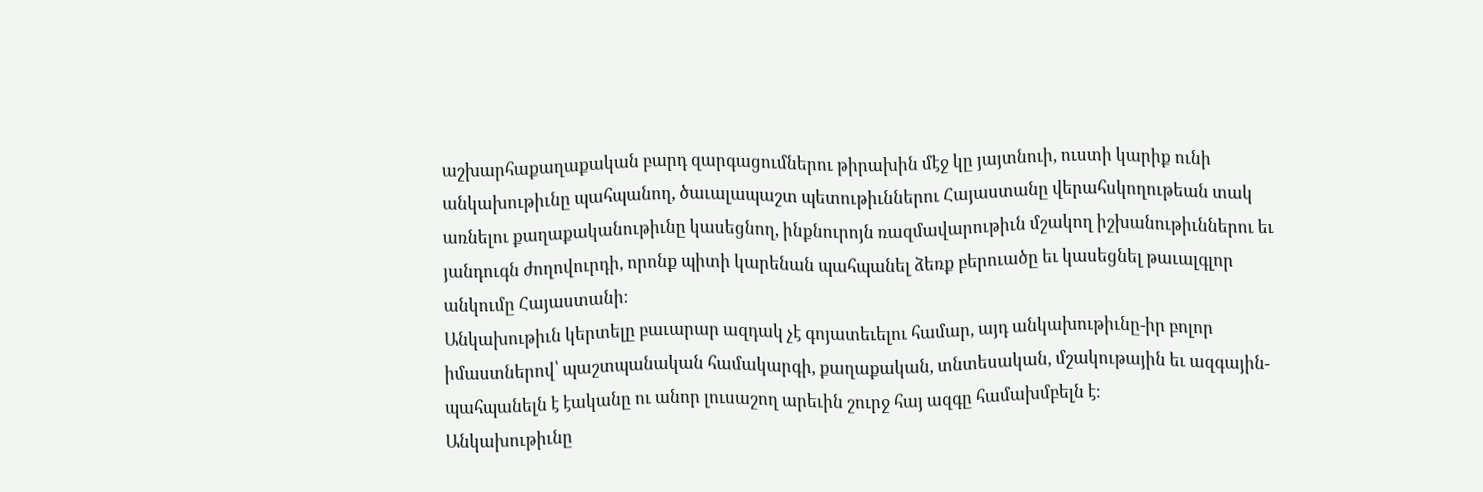աշխարհաքաղաքական բարդ զարգացումներու թիրախին մէջ կը յայտնուի, ուստի կարիք ունի անկախութիւնը պահպանող, ծաւալապաշտ պետութիւններու Հայաստանը վերահսկողութեան տակ առնելու քաղաքականութիւնը կասեցնող, ինքնուրոյն ռազմավարութիւն մշակող իշխանութիւններու եւ յանդուգն ժողովուրդի, որոնք պիտի կարենան պահպանել ձեռք բերուածը եւ կասեցնել թաւալգլոր անկումը Հայաստանի։
Անկախութիւն կերտելը բաւարար ազդակ չէ գոյատեւելու համար, այդ անկախութիւնը-իր բոլոր իմաստներով՝ պաշտպանական համակարգի, քաղաքական, տնտեսական, մշակութային եւ ազգային- պահպանելն է էականը ու անոր լուսաշող արեւին շուրջ հայ ազգը համախմբելն է։
Անկախութիւնը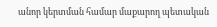անոր կերտման համար մաքարող պետական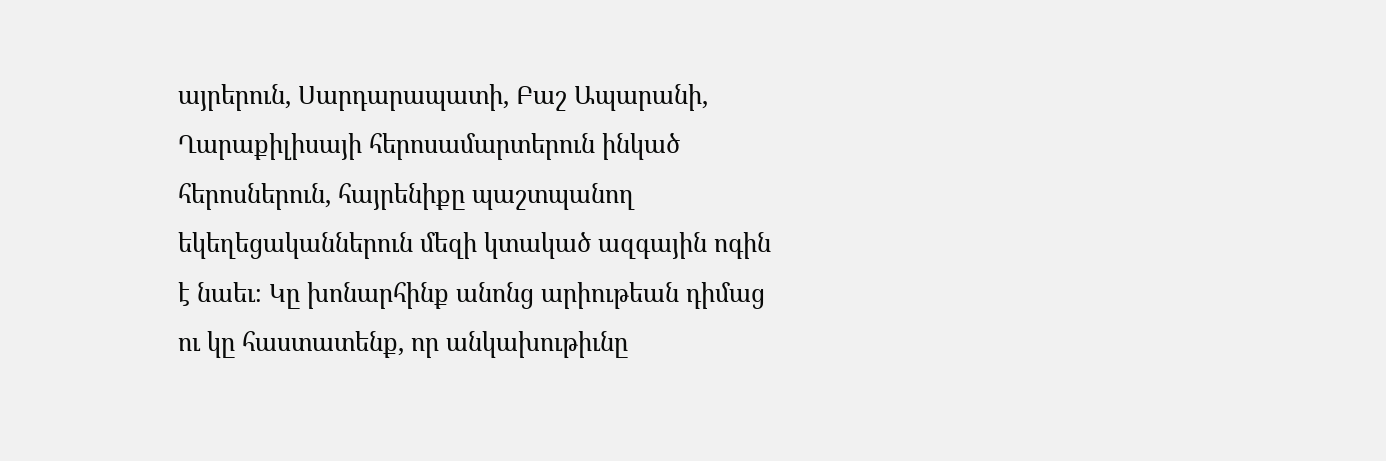այրերուն, Սարդարապատի, Բաշ Ապարանի, Ղարաքիլիսայի հերոսամարտերուն ինկած հերոսներուն, հայրենիքը պաշտպանող եկեղեցականներուն մեզի կտակած ազգային ոգին է նաեւ։ Կը խոնարհինք անոնց արիութեան դիմաց ու կը հաստատենք, որ անկախութիւնը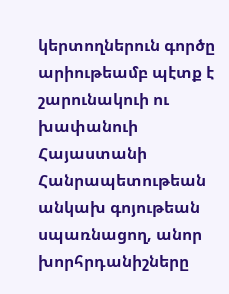կերտողներուն գործը արիութեամբ պէտք է շարունակուի ու խափանուի Հայաստանի Հանրապետութեան անկախ գոյութեան սպառնացող, անոր խորհրդանիշները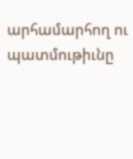արհամարհող ու պատմութիւնը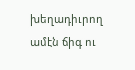խեղադիւրող ամէն ճիգ ու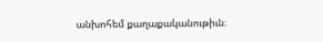անխոհեմ քաղաքականութիւն։